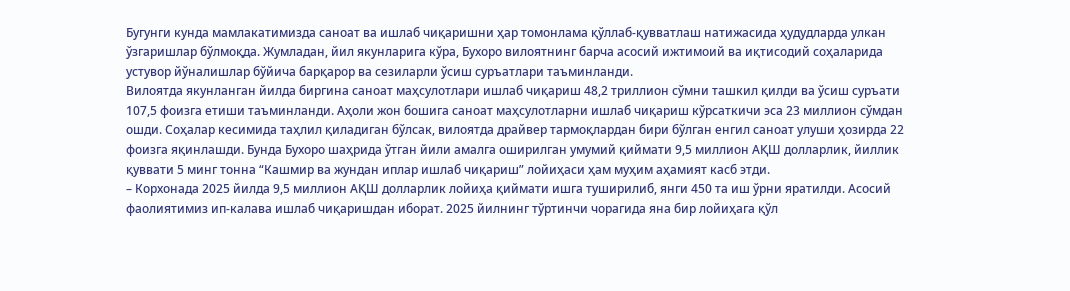Бугунги кунда мамлакатимизда саноат ва ишлаб чиқаришни ҳар томонлама қўллаб-қувватлаш натижасида ҳудудларда улкан ўзгаришлар бўлмоқда. Жумладан, йил якунларига кўра, Бухоро вилоятнинг барча асосий ижтимоий ва иқтисодий соҳаларида устувор йўналишлар бўйича барқарор ва сезиларли ўсиш суръатлари таъминланди.
Вилоятда якунланган йилда биргина саноат маҳсулотлари ишлаб чиқариш 48,2 триллион сўмни ташкил қилди ва ўсиш суръати 107,5 фоизга етиши таъминланди. Аҳоли жон бошига саноат маҳсулотларни ишлаб чиқариш кўрсаткичи эса 23 миллион сўмдан ошди. Соҳалар кесимида таҳлил қиладиган бўлсак, вилоятда драйвер тармоқлардан бири бўлган енгил саноат улуши ҳозирда 22 фоизга яқинлашди. Бунда Бухоро шаҳрида ўтган йили амалга оширилган умумий қиймати 9,5 миллион АҚШ долларлик, йиллик қуввати 5 минг тонна “Кашмир ва жундан иплар ишлаб чиқариш” лойиҳаси ҳам муҳим аҳамият касб этди.
– Корхонада 2025 йилда 9,5 миллион АҚШ долларлик лойиҳа қиймати ишга туширилиб, янги 450 та иш ўрни яратилди. Асосий фаолиятимиз ип-калава ишлаб чиқаришдан иборат. 2025 йилнинг тўртинчи чорагида яна бир лойиҳага қўл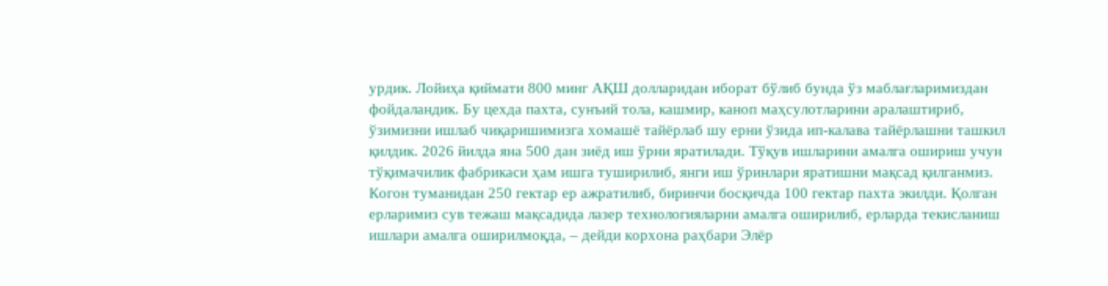урдик. Лойиҳа қиймати 800 минг АҚШ долларидан иборат бўлиб бунда ўз маблағларимиздан фойдаландик. Бу цехда пахта, сунъий тола, кашмир, каноп маҳсулотларини аралаштириб, ўзимизни ишлаб чиқаришимизга хомашё тайёрлаб шу ерни ўзида ип-калава тайёрлашни ташкил қилдик. 2026 йилда яна 500 дан зиёд иш ўрни яратилади. Тўқув ишларини амалга ошириш учун тўқимачилик фабрикаси ҳам ишга туширилиб, янги иш ўринлари яратишни мақсад қилганмиз. Когон туманидан 250 гектар ер ажратилиб, биринчи босқичда 100 гектар пахта экилди. Қолган ерларимиз сув тежаш мақсадида лазер технологияларни амалга оширилиб, ерларда текисланиш ишлари амалга оширилмоқда, – дейди корхона раҳбари Элёр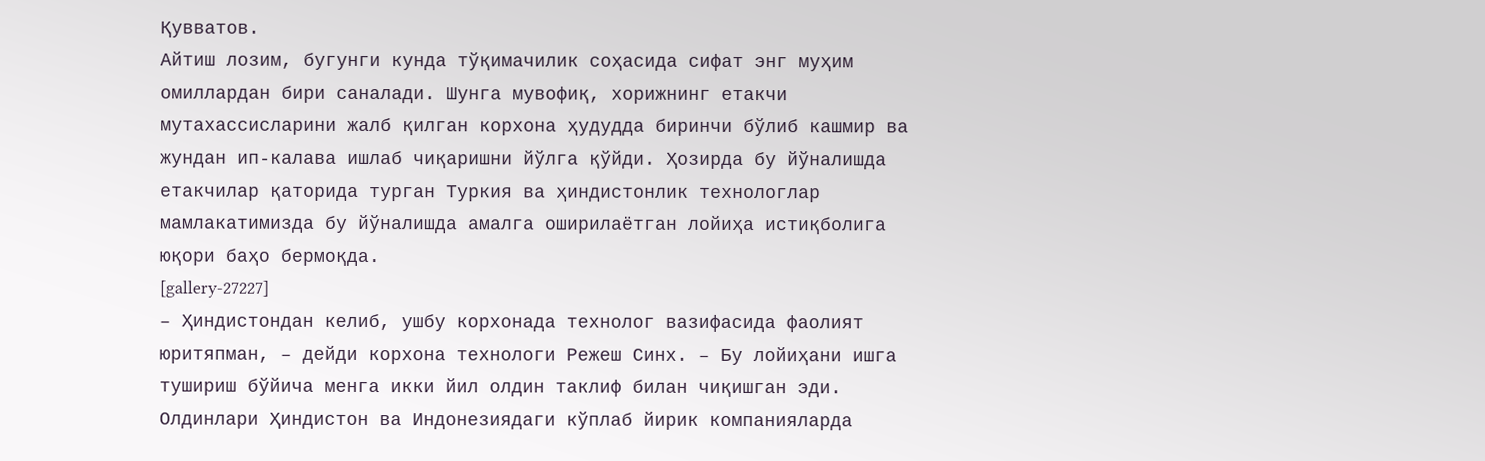Қувватов.
Айтиш лозим, бугунги кунда тўқимачилик соҳасида сифат энг муҳим омиллардан бири саналади. Шунга мувофиқ, хорижнинг етакчи мутахассисларини жалб қилган корхона ҳудудда биринчи бўлиб кашмир ва жундан ип-калава ишлаб чиқаришни йўлга қўйди. Ҳозирда бу йўналишда етакчилар қаторида турган Туркия ва ҳиндистонлик технологлар мамлакатимизда бу йўналишда амалга оширилаётган лойиҳа истиқболига юқори баҳо бермоқда.
[gallery-27227]
– Ҳиндистондан келиб, ушбу корхонада технолог вазифасида фаолият юритяпман, – дейди корхона технологи Режеш Синх. – Бу лойиҳани ишга тушириш бўйича менга икки йил олдин таклиф билан чиқишган эди. Олдинлари Ҳиндистон ва Индонезиядаги кўплаб йирик компанияларда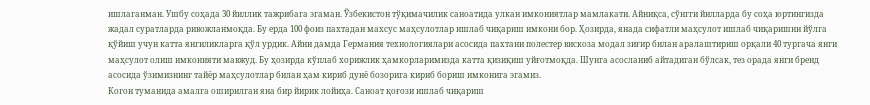ишлаганман. Ушбу соҳада 30 йиллик тажрибага эгаман. Ўзбекистон тўқимачилик саноатида улкан имкониятлар мамлакати. Айниқса, сўнгги йилларда бу соҳа юртингизда жадал суратларда ривожланмоқда. Бу ерда 100 фоиз пахтадан махсус маҳсулотлар ишлаб чиқариш имкони бор. Ҳозирда, янада сифатли маҳсулот ишлаб чиқаришни йўлга қўйиш учун катта янгиликларга қўл урдик. Айни дамда Германия технологиялари асосида пахтани полестер вискоза модал зиғир билан аралаштириш орқали 40 тургача янги маҳсулот олиш имконияти мавжуд. Бу ҳозирда кўплаб хорижлик ҳамкорларимизда катта қизиқиш уйғотмоқда. Шунга асосланиб айтадиган бўлсак, тез орада янги бренд асосида ўзимизнинг тайёр маҳсулотлар билан ҳам кириб дунё бозорига кириб бориш имконига эгамиз.
Когон туманида амалга оширилган яна бир йирик лойиҳа. Саноат қоғози ишлаб чиқариш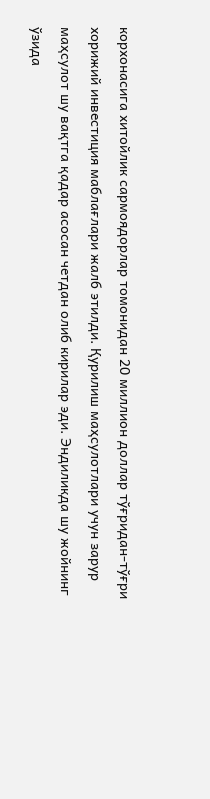корхонасига хитойлик сармоядорлар томонидан 20 миллион доллар тўғридан-тўғри хорижий инвестиция маблағлари жалб этилди. Қурилиш маҳсулотлари учун зарур маҳсулот шу вақтга қадар асосан четдан олиб кирилар эди. Эндиликда шу жойнинг ўзида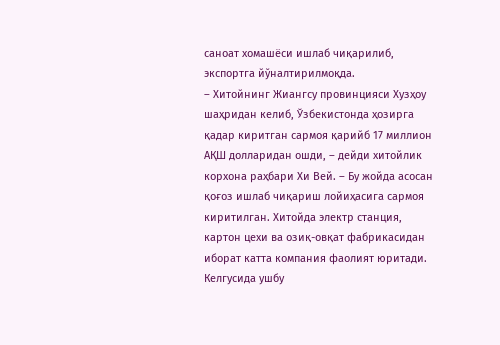саноат хомашёси ишлаб чиқарилиб, экспортга йўналтирилмоқда.
– Хитойнинг Жиангсу провинцияси Хузҳоу шаҳридан келиб, Ўзбекистонда ҳозирга қадар киритган сармоя қарийб 17 миллион АҚШ долларидан ошди, – дейди хитойлик корхона раҳбари Хи Вей. – Бу жойда асосан қоғоз ишлаб чиқариш лойиҳасига сармоя киритилган. Хитойда электр станция, картон цехи ва озиқ-овқат фабрикасидан иборат катта компания фаолият юритади. Келгусида ушбу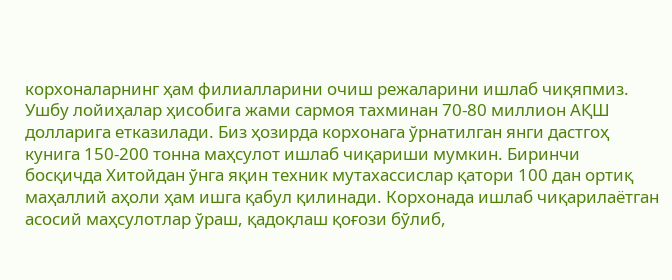корхоналарнинг ҳам филиалларини очиш режаларини ишлаб чиқяпмиз. Ушбу лойиҳалар ҳисобига жами сармоя тахминан 70-80 миллион АҚШ долларига етказилади. Биз ҳозирда корхонага ўрнатилган янги дастгоҳ кунига 150-200 тонна маҳсулот ишлаб чиқариши мумкин. Биринчи босқичда Хитойдан ўнга яқин техник мутахассислар қатори 100 дан ортиқ маҳаллий аҳоли ҳам ишга қабул қилинади. Корхонада ишлаб чиқарилаётган асосий маҳсулотлар ўраш, қадоқлаш қоғози бўлиб,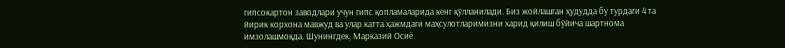гипсокартон заводлари учун гипс қопламаларида кенг қўлланилади. Биз жойлашган ҳудудда бу турдаги 4 та йирик корхона мавжуд ва улар катта ҳажмдаги маҳсулотларимизни харид қилиш бўйича шартнома имзолашмоқда. Шунингдек, Марказий Осиё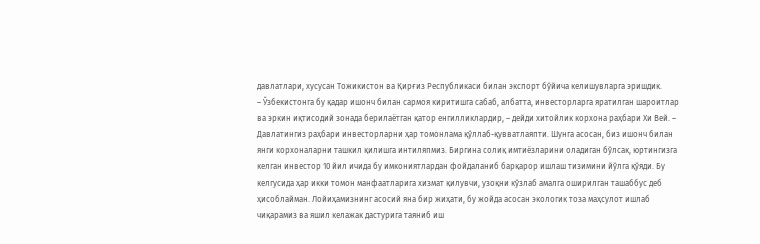давлатлари, хусусан Тожикистон ва Қирғиз Республикаси билан экспорт бўйича келишувларга эришдик.
– Ўзбекистонга бу қадар ишонч билан сармоя киритишга сабаб, албатта, инвесторларга яратилган шароитлар ва эркин иқтисодий зонада берилаётган қатор енгилликлардир, – дейди хитойлик корхона раҳбари Хи Вей. – Давлатингиз раҳбари инвесторларни ҳар томонлама қўллаб-қувватлаяпти. Шунга асосан, биз ишонч билан янги корхоналарни ташкил қилишга интиляпмиз. Биргина солиқ имтиёзларини оладиган бўлсак, юртингизга келган инвестор 10 йил ичида бу имкониятлардан фойдаланиб барқарор ишлаш тизимини йўлга қўяди. Бу келгусида ҳар икки томон манфаатларига хизмат қилувчи, узоқни кўзлаб амалга оширилган ташаббус деб ҳисоблайман. Лойиҳамизнинг асосий яна бир жиҳати, бу жойда асосан экологик тоза маҳсулот ишлаб чиқарамиз ва яшил келажак дастурига таяниб иш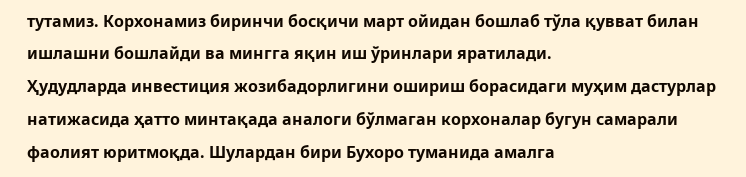тутамиз. Корхонамиз биринчи босқичи март ойидан бошлаб тўла қувват билан ишлашни бошлайди ва мингга яқин иш ўринлари яратилади.
Ҳудудларда инвестиция жозибадорлигини ошириш борасидаги муҳим дастурлар натижасида ҳатто минтақада аналоги бўлмаган корхоналар бугун самарали фаолият юритмоқда. Шулардан бири Бухоро туманида амалга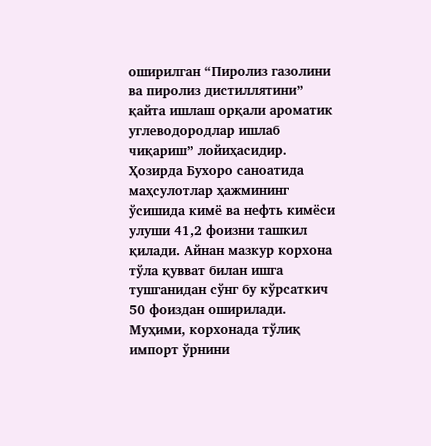оширилган “Пиролиз газолини ва пиролиз дистиллятини” қайта ишлаш орқали ароматик углеводородлар ишлаб чиқариш” лойиҳасидир.
Ҳозирда Бухоро саноатида маҳсулотлар ҳажмининг ўсишида кимё ва нефть кимёси улуши 41,2 фоизни ташкил қилади. Айнан мазкур корхона тўла қувват билан ишга тушганидан сўнг бу кўрсаткич 50 фоиздан оширилади. Муҳими, корхонада тўлиқ импорт ўрнини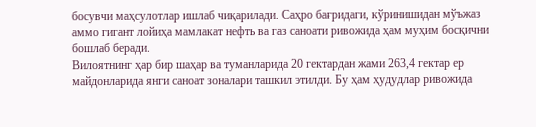босувчи маҳсулотлар ишлаб чиқарилади. Саҳро бағридаги, кўринишидан мўъжаз аммо гигант лойиҳа мамлакат нефть ва газ саноати ривожида ҳам муҳим босқични бошлаб беради.
Вилоятнинг ҳар бир шаҳар ва туманларида 20 гектардан жами 263,4 гектар ер майдонларида янги саноат зоналари ташкил этилди. Бу ҳам ҳудудлар ривожида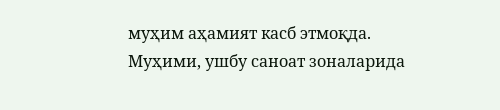муҳим аҳамият касб этмоқда. Муҳими, ушбу саноат зоналарида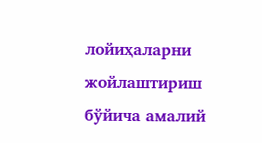лойиҳаларни жойлаштириш бўйича амалий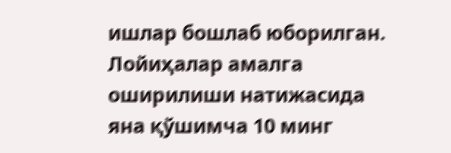ишлар бошлаб юборилган. Лойиҳалар амалга оширилиши натижасида яна қўшимча 10 минг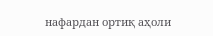нафардан ортиқ аҳоли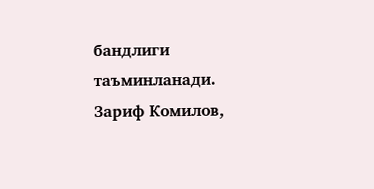бандлиги таъминланади.
Зариф Комилов,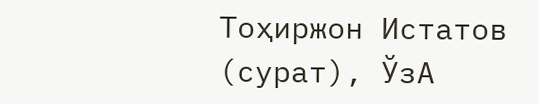Тоҳиржон Истатов (сурат), ЎзА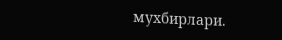мухбирлари.